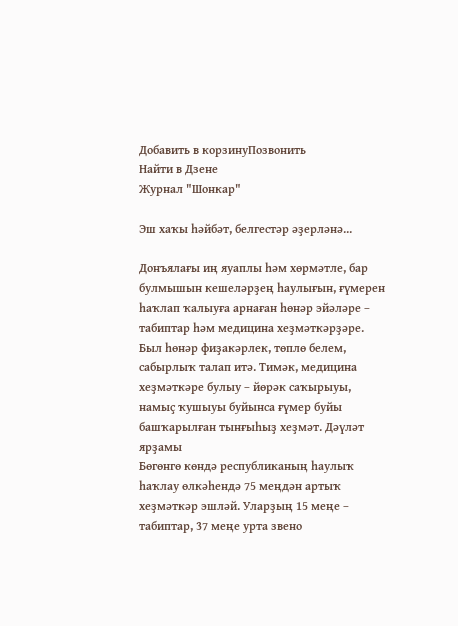Добавить в корзинуПозвонить
Найти в Дзене
Журнал "Шонкар"

Эш хаҡы һәйбәт, белгестәр әҙерләнә...

Донъялағы иң яуаплы һәм хөрмәтле, бар булмышын кешеләрҙең һаулығын, ғүмерен һаҡлап ҡалыуға арнаған һөнәр эйәләре – табиптар һәм медицина хеҙмәткәрҙәре. Был һөнәр фиҙакәрлек, төплө белем, сабырлыҡ талап итә. Тимәк, медицина хеҙмәткәре булыу – йөрәк саҡырыуы, намыҫ ҡушыуы буйынса ғүмер буйы башҡарылған тынғыһыҙ хеҙмәт. Дәүләт ярҙамы
Бөгөнгө көндә республиканың һаулыҡ һаҡлау өлкәһендә 75 меңдән артыҡ хеҙмәткәр эшләй. Уларҙың 15 меңе – табиптар, 37 меңе урта звено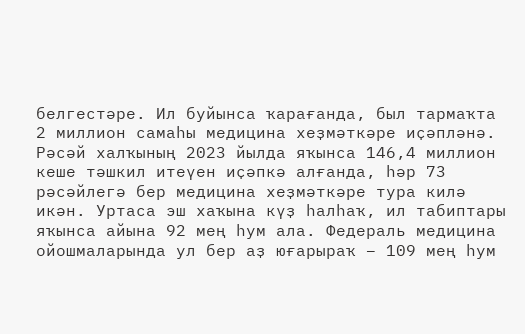белгестәре. Ил буйынса ҡарағанда, был тармаҡта 2 миллион самаһы медицина хеҙмәткәре иҫәпләнә. Рәсәй халҡының 2023 йылда яҡынса 146,4 миллион кеше тәшкил итеүен иҫәпкә алғанда, һәр 73 рәсәйлегә бер медицина хеҙмәткәре тура килә икән. Уртаса эш хаҡына күҙ һалһаҡ, ил табиптары яҡынса айына 92 мең һум ала. Федераль медицина ойошмаларында ул бер аҙ юғарыраҡ – 109 мең һум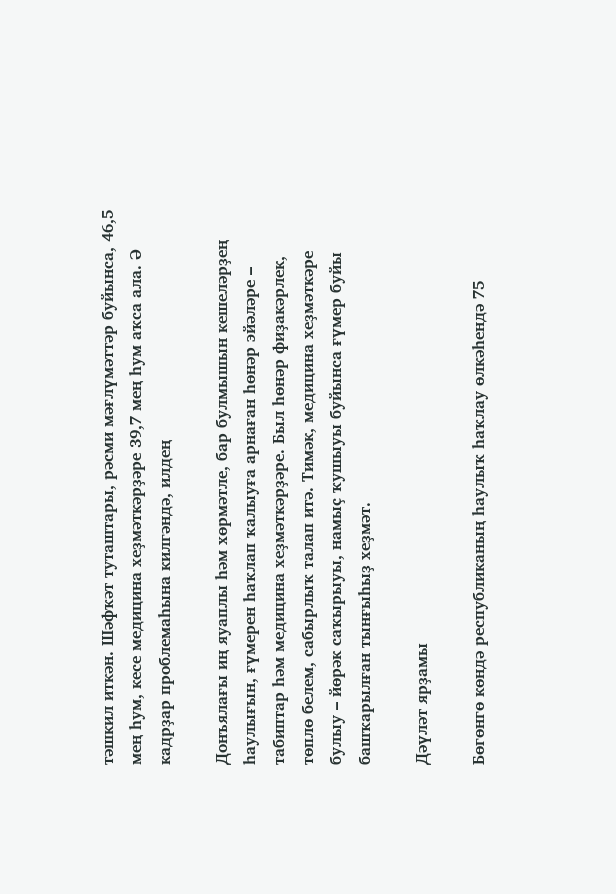тәшкил иткән. Шәфҡәт туташтары, рәсми мәғлүмәттәр буйынса, 46,5 мең һум, кесе медицина хеҙмәткәрҙәре 39,7 мең һум аҡса ала. Ә кадрҙар проблемаһына килгәндә, илдең

Донъялағы иң яуаплы һәм хөрмәтле, бар булмышын кешеләрҙең һаулығын, ғүмерен һаҡлап ҡалыуға арнаған һөнәр эйәләре – табиптар һәм медицина хеҙмәткәрҙәре. Был һөнәр фиҙакәрлек, төплө белем, сабырлыҡ талап итә. Тимәк, медицина хеҙмәткәре булыу – йөрәк саҡырыуы, намыҫ ҡушыуы буйынса ғүмер буйы башҡарылған тынғыһыҙ хеҙмәт.

Дәүләт ярҙамы

Бөгөнгө көндә республиканың һаулыҡ һаҡлау өлкәһендә 75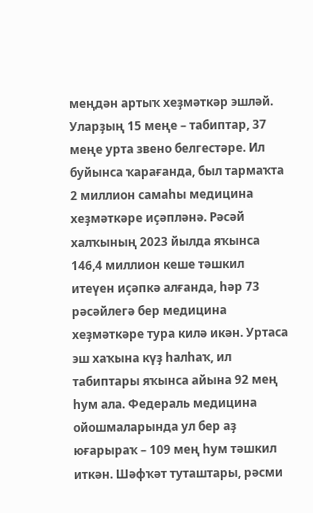меңдән артыҡ хеҙмәткәр эшләй. Уларҙың 15 меңе – табиптар, 37 меңе урта звено белгестәре. Ил буйынса ҡарағанда, был тармаҡта 2 миллион самаһы медицина хеҙмәткәре иҫәпләнә. Рәсәй халҡының 2023 йылда яҡынса 146,4 миллион кеше тәшкил итеүен иҫәпкә алғанда, һәр 73 рәсәйлегә бер медицина хеҙмәткәре тура килә икән. Уртаса эш хаҡына күҙ һалһаҡ, ил табиптары яҡынса айына 92 мең һум ала. Федераль медицина ойошмаларында ул бер аҙ юғарыраҡ – 109 мең һум тәшкил иткән. Шәфҡәт туташтары, рәсми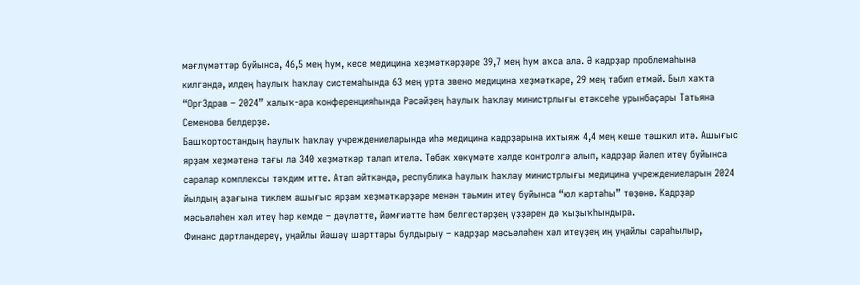мәғлүмәттәр буйынса, 46,5 мең һум, кесе медицина хеҙмәткәрҙәре 39,7 мең һум аҡса ала. Ә кадрҙар проблемаһына килгәндә, илдең һаулыҡ һаҡлау системаһында 63 мең урта звено медицина хеҙмәткәре, 29 мең табип етмәй. Был хаҡта “ОргЗдрав – 2024” халыҡ-ара конференцияһында Рәсәйҙең Һаулыҡ һаҡлау министрлығы етәксеһе урынбаҫары Татьяна Семенова белдерҙе.
Башҡортостандың һаулыҡ һаҡлау учреждениеларында иһә медицина кадрҙарына ихтыяж 4,4 мең кеше тәшкил итә. Ашығыс ярҙам хеҙмәтенә тағы ла 340 хеҙмәткәр талап ителә. Төбәк хөкүмәте хәлде контролгә алып, кадрҙар йәлеп итеү буйынса саралар комплексы тәҡдим итте. Атап әйткәндә, республика Һаулыҡ һаҡлау министрлығы медицина учреждениеларын 2024 йылдың аҙағына тиклем ашығыс ярҙам хеҙмәткәрҙәре менән тәьмин итеү буйынса “юл картаһы” төҙөнө. Кадрҙар мәсьәләһен хәл итеү һәр кемде – дәүләтте, йәмғиәтте һәм белгестәрҙең үҙҙәрен дә ҡыҙыҡһындыра.
Финанс дәртләндереү, уңайлы йәшәү шарттары булдырыу – кадрҙар мәсьәләһен хәл итеүҙең иң уңайлы сараһылыр,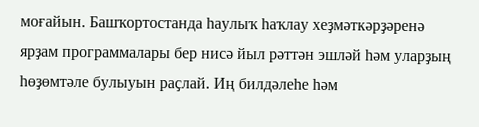моғайын. Башҡортостанда һаулыҡ һаҡлау хеҙмәткәрҙәренә ярҙам программалары бер нисә йыл рәттән эшләй һәм уларҙың һөҙөмтәле булыуын раҫлай. Иң билдәлеһе һәм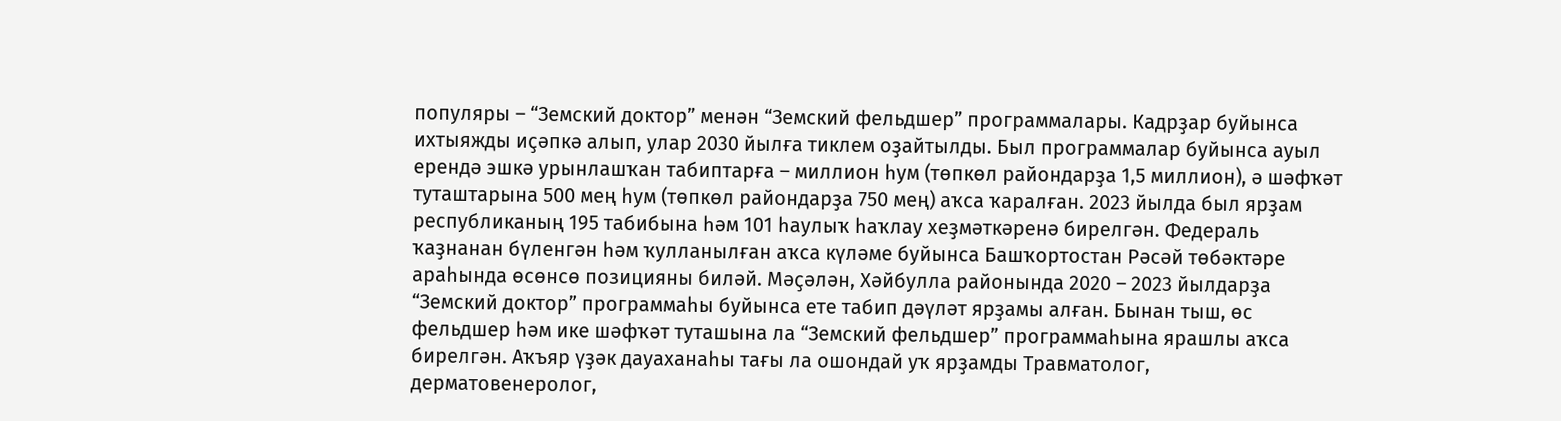популяры – “Земский доктор” менән “Земский фельдшер” программалары. Кадрҙар буйынса ихтыяжды иҫәпкә алып, улар 2030 йылға тиклем оҙайтылды. Был программалар буйынса ауыл ерендә эшкә урынлашҡан табиптарға – миллион һум (төпкөл райондарҙа 1,5 миллион), ә шәфҡәт туташтарына 500 мең һум (төпкөл райондарҙа 750 мең) аҡса ҡаралған. 2023 йылда был ярҙам республиканың 195 табибына һәм 101 һаулыҡ һаҡлау хеҙмәткәренә бирелгән. Федераль ҡаҙнанан бүленгән һәм ҡулланылған аҡса күләме буйынса Башҡортостан Рәсәй төбәктәре араһында өсөнсө позицияны биләй. Мәҫәлән, Хәйбулла районында 2020 – 2023 йылдарҙа “Земский доктор” программаһы буйынса ете табип дәүләт ярҙамы алған. Бынан тыш, өс фельдшер һәм ике шәфҡәт туташына ла “Земский фельдшер” программаһына ярашлы аҡса бирелгән. Аҡъяр үҙәк дауаханаһы тағы ла ошондай уҡ ярҙамды Травматолог, дерматовенеролог,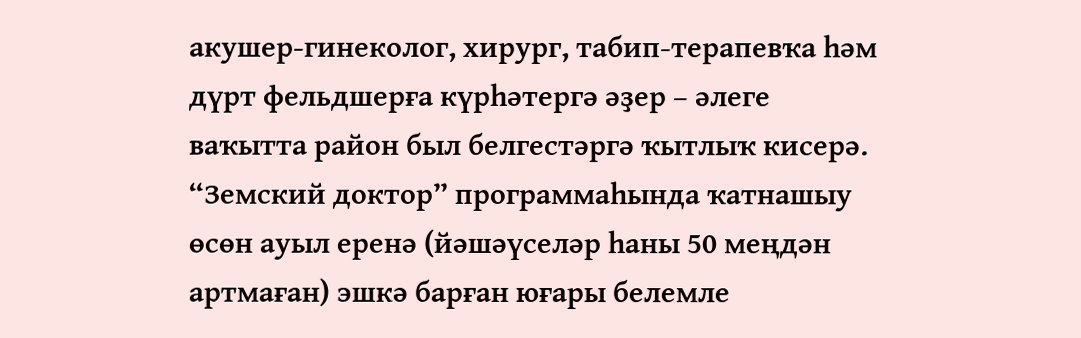акушер-гинеколог, хирург, табип-терапевҡа һәм дүрт фельдшерға күрһәтергә әҙер – әлеге ваҡытта район был белгестәргә ҡытлыҡ кисерә.
“Земский доктор” программаһында ҡатнашыу өсөн ауыл еренә (йәшәүселәр һаны 50 меңдән артмаған) эшкә барған юғары белемле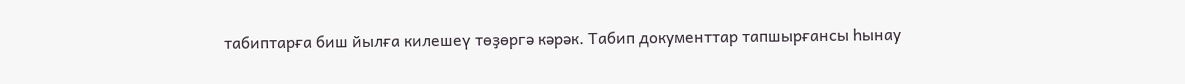табиптарға биш йылға килешеү төҙөргә кәрәк. Табип документтар тапшырғансы һынау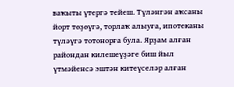ваҡыты үтергә тейеш. Түләнгән аҡсаны йорт төҙөүгә, торлаҡ алыуға, ипотеканы түләүгә тотонорға була. Ярҙам алған райондан килешеүҙәге биш йыл үтмәйенсә эштән китеүселәр алған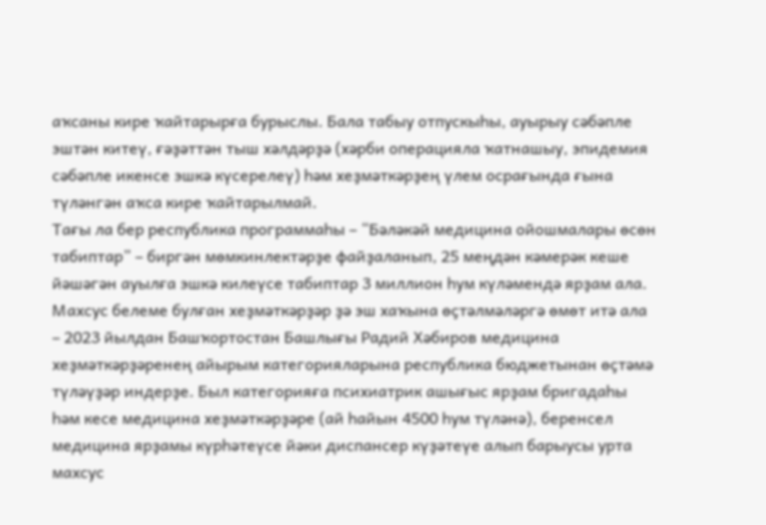аҡсаны кире ҡайтарырға бурыслы. Бала табыу отпускыһы, ауырыу сәбәпле эштән китеү, ғәҙәттән тыш хәлдәрҙә (хәрби операцияла ҡатнашыу, эпидемия сәбәпле икенсе эшкә күсерелеү) һәм хеҙмәткәрҙең үлем осрағында ғына түләнгән аҡса кире ҡайтарылмай.
Тағы ла бер республика программаһы – “Бәләкәй медицина ойошмалары өсөн табиптар” – биргән мөмкинлектәрҙе файҙаланып, 25 меңдән кәмерәк кеше йәшәгән ауылға эшкә килеүсе табиптар 3 миллион һум күләмендә ярҙам ала. Махсус белеме булған хеҙмәткәрҙәр ҙә эш хаҡына өҫтәлмәләргә өмөт итә ала – 2023 йылдан Башҡортостан Башлығы Радий Хәбиров медицина хеҙмәткәрҙәренең айырым категорияларына республика бюджетынан өҫтәмә түләүҙәр индерҙе. Был категорияға психиатрик ашығыс ярҙам бригадаһы һәм кесе медицина хеҙмәткәрҙәре (ай һайын 4500 һум түләнә), беренсел медицина ярҙамы күрһәтеүсе йәки диспансер күҙәтеүе алып барыусы урта махсус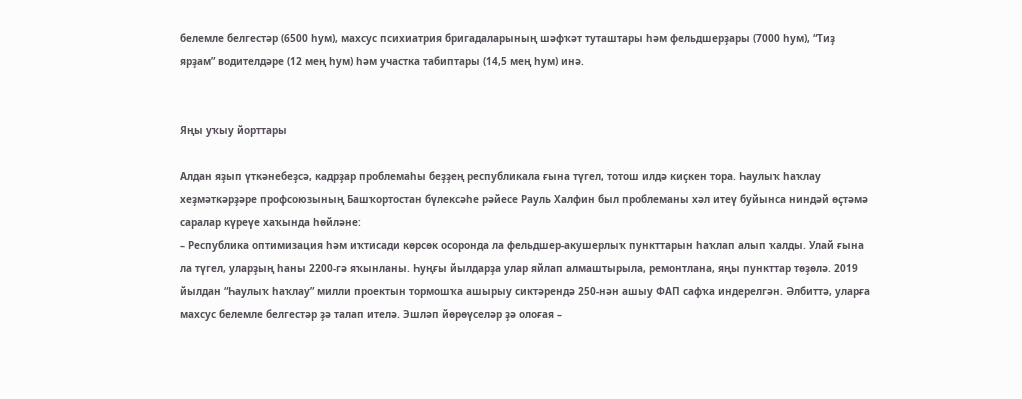белемле белгестәр (6500 һум), махсус психиатрия бригадаларының шәфҡәт туташтары һәм фельдшерҙары (7000 һум), “Тиҙ ярҙам” водителдәре (12 мең һум) һәм участка табиптары (14,5 мең һум) инә.


Яңы уҡыу йорттары

Алдан яҙып үткәнебеҙсә, кадрҙар проблемаһы беҙҙең республикала ғына түгел, тотош илдә киҫкен тора. Һаулыҡ һаҡлау хеҙмәткәрҙәре профсоюзының Башҡортостан бүлексәһе рәйесе Рауль Халфин был проблеманы хәл итеү буйынса ниндәй өҫтәмә саралар күреүе хаҡында һөйләне:
– Республика оптимизация һәм иҡтисади көрсөк осоронда ла фельдшер-акушерлыҡ пункттарын һаҡлап алып ҡалды. Улай ғына ла түгел, уларҙың һаны 2200-гә яҡынланы. Һуңғы йылдарҙа улар яйлап алмаштырыла, ремонтлана, яңы пункттар төҙөлә. 2019 йылдан “Һаулыҡ һаҡлау” милли проектын тормошҡа ашырыу сиктәрендә 250-нән ашыу ФАП сафҡа индерелгән. Әлбиттә, уларға махсус белемле белгестәр ҙә талап ителә. Эшләп йөрөүселәр ҙә олоғая –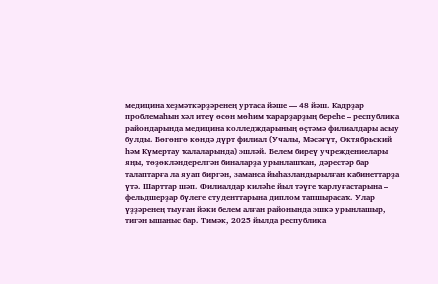медицина хеҙмәткәрҙәренең уртаса йәше — 48 йәш. Кадрҙар проблемаһын хәл итеү өсөн мөһим ҡарарҙарҙың береһе – республика райондарында медицина колледждарының өҫтәмә филиалдары асыу булды. Бөгөнгө көндә дүрт филиал (Учалы, Мәсәғүт, Октябрьский һәм Күмертау ҡалаларында) эшләй. Белем биреү учреждениелары яңы, төҙөкләндерелгән биналарҙа урынлашҡан, дәрестәр бар талаптарға ла яуап биргән, заманса йыһазландырылған кабинеттарҙа үтә. Шарттар шәп. Филиалдар киләһе йыл тәүге ҡарлуғастарына – фельдшерҙар бүлеге студенттарына диплом тапшырасаҡ. Улар үҙҙәренең тыуған йәки белем алған районында эшкә урынлашыр, тигән ышаныс бар. Тимәк, 2025 йылда республика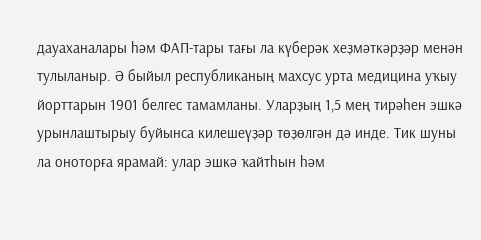дауаханалары һәм ФАП-тары тағы ла күберәк хеҙмәткәрҙәр менән тулыланыр. Ә быйыл республиканың махсус урта медицина уҡыу йорттарын 1901 белгес тамамланы. Уларҙың 1,5 мең тирәһен эшкә урынлаштырыу буйынса килешеүҙәр төҙөлгән дә инде. Тик шуны ла оноторға ярамай: улар эшкә ҡайтһын һәм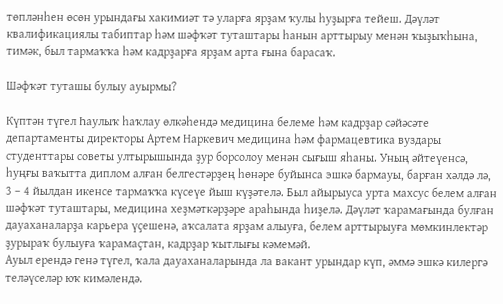төпләнһен өсөн урындағы хакимиәт тә уларға ярҙам ҡулы һуҙырға тейеш. Дәүләт квалификациялы табиптар һәм шәфҡәт туташтары һанын арттырыу менән ҡыҙыҡһына, тимәк, был тармаҡҡа һәм кадрҙарға ярҙам арта ғына барасаҡ.

Шәфҡәт туташы булыу ауырмы?

Күптән түгел Һаулыҡ һаҡлау өлкәһендә медицина белеме һәм кадрҙар сәйәсәте департаменты директоры Артем Наркевич медицина һәм фармацевтика вуздары студенттары советы ултырышында ҙур борсолоу менән сығыш яһаны. Уның әйтеүенсә, һуңғы ваҡытта диплом алған белгестәрҙең һөнәре буйынса эшкә бармауы, барған хәлдә лә, 3 – 4 йылдан икенсе тармаҡҡа күсеүе йыш күҙәтелә. Был айырыуса урта махсус белем алған шәфҡәт туташтары, медицина хеҙмәткәрҙәре араһында һиҙелә. Дәүләт ҡарамағында булған дауаханаларҙа карьера үҫешенә, аҡсалата ярҙам алыуға, белем арттырыуға мөмкинлектәр ҙурыраҡ булыуға ҡарамаҫтан, кадрҙар ҡытлығы кәмемәй.
Ауыл ерендә генә түгел, ҡала дауаханаларында ла вакант урындар күп, әммә эшкә килергә теләүселәр юҡ кимәлендә.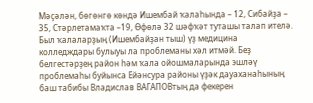Мәҫәлән, бөгөнгө көндә Ишембай ҡалаһында – 12, Сибайҙа – 35, Стәрлетамаҡта –19, Өфөлә 32 шәфҡәт туташы талап ителә. Был ҡалаларҙың (Ишембайҙан тыш) үҙ медицина колледждары булыуы ла проблеманы хәл итмәй. Беҙ белгестәрҙең район һәм ҡала ойошмаларында эшләү проблемаһы буйынса Ейәнсура районы үҙәк дауаханаһының баш табибы Владислав ВАГАПОВтың да фекерен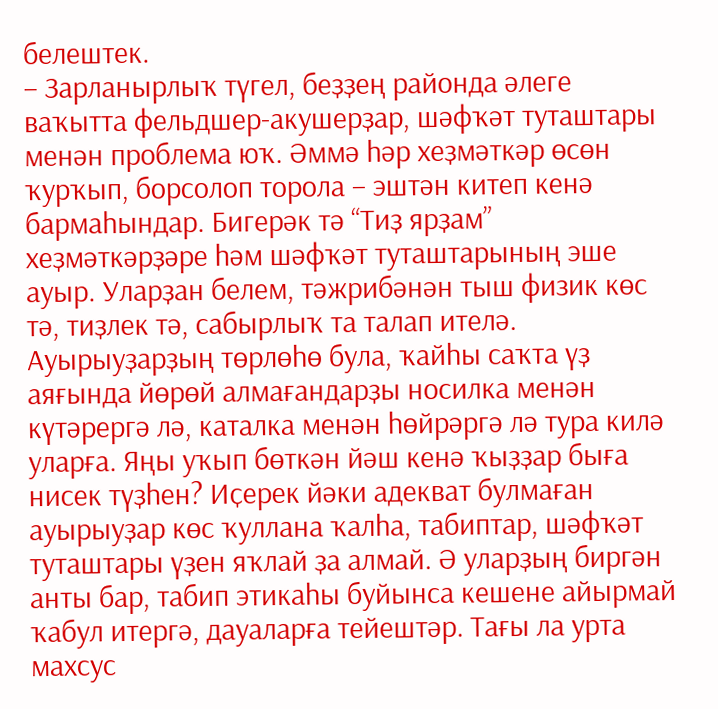белештек.
– Зарланырлыҡ түгел, беҙҙең районда әлеге ваҡытта фельдшер-акушерҙар, шәфҡәт туташтары менән проблема юҡ. Әммә һәр хеҙмәткәр өсөн ҡурҡып, борсолоп торола – эштән китеп кенә бармаһындар. Бигерәк тә “Тиҙ ярҙам” хеҙмәткәрҙәре һәм шәфҡәт туташтарының эше ауыр. Уларҙан белем, тәжрибәнән тыш физик көс тә, тиҙлек тә, сабырлыҡ та талап ителә. Ауырыуҙарҙың төрлөһө була, ҡайһы саҡта үҙ аяғында йөрөй алмағандарҙы носилка менән күтәрергә лә, каталка менән һөйрәргә лә тура килә уларға. Яңы уҡып бөткән йәш кенә ҡыҙҙар быға нисек түҙһен? Иҫерек йәки адекват булмаған ауырыуҙар көс ҡуллана ҡалһа, табиптар, шәфҡәт туташтары үҙен яҡлай ҙа алмай. Ә уларҙың биргән анты бар, табип этикаһы буйынса кешене айырмай ҡабул итергә, дауаларға тейештәр. Тағы ла урта махсус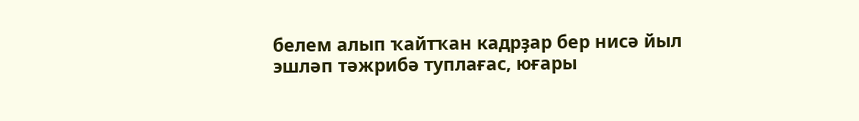белем алып ҡайтҡан кадрҙар бер нисә йыл эшләп тәжрибә туплағас, юғары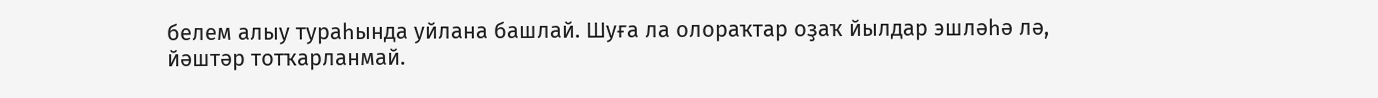белем алыу тураһында уйлана башлай. Шуға ла олораҡтар оҙаҡ йылдар эшләһә лә, йәштәр тотҡарланмай.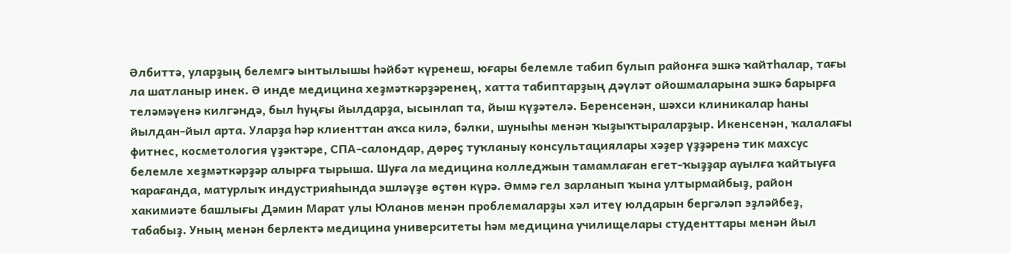Әлбиттә, уларҙың белемгә ынтылышы һәйбәт күренеш, юғары белемле табип булып районға эшкә ҡайтһалар, тағы ла шатланыр инек. Ә инде медицина хеҙмәткәрҙәренең, хатта табиптарҙың дәүләт ойошмаларына эшкә барырға теләмәүенә килгәндә, был һуңғы йылдарҙа, ысынлап та, йыш күҙәтелә. Беренсенән, шәхси клиникалар һаны йылдан-йыл арта. Уларҙа һәр клиенттан аҡса килә, бәлки, шуныһы менән ҡыҙыҡтыраларҙыр. Икенсенән, ҡалалағы фитнес, косметология үҙәктәре, СПА-салондар, дөрөҫ туҡланыу консультациялары хәҙер үҙҙәренә тик махсус белемле хеҙмәткәрҙәр алырға тырыша. Шуға ла медицина колледжын тамамлаған егет-ҡыҙҙар ауылға ҡайтыуға ҡарағанда, матурлыҡ индустрияһында эшләүҙе өҫтөн күрә. Әммә гел зарланып ҡына ултырмайбыҙ, район хакимиәте башлығы Дәмин Марат улы Юланов менән проблемаларҙы хәл итеү юлдарын бергәләп эҙләйбеҙ, табабыҙ. Уның менән берлектә медицина университеты һәм медицина училищелары студенттары менән йыл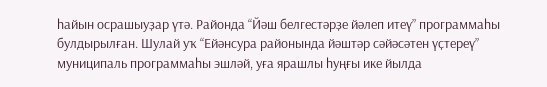һайын осрашыуҙар үтә. Районда “Йәш белгестәрҙе йәлеп итеү” программаһы булдырылған. Шулай уҡ “Ейәнсура районында йәштәр сәйәсәтен үҫтереү” муниципаль программаһы эшләй, уға ярашлы һуңғы ике йылда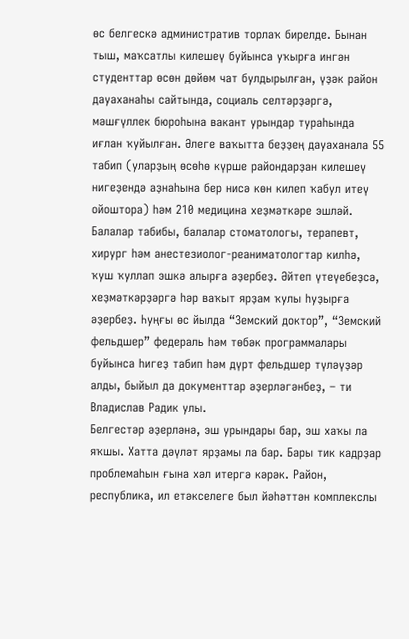өс белгескә административ торлаҡ бирелде. Бынан тыш, маҡсатлы килешеү буйынса уҡырға ингән студенттар өсөн дөйөм чат булдырылған, үҙәк район дауаханаһы сайтында, социаль селтәрҙәргә, мәшғүллек бюроһына вакант урындар тураһында иғлан ҡуйылған. Әлеге ваҡытта беҙҙең дауаханала 55 табип (уларҙың өсөһө күрше райондарҙан килешеү нигеҙендә аҙнаһына бер нисә көн килеп ҡабул итеү ойоштора) һәм 210 медицина хеҙмәткәре эшләй. Балалар табибы, балалар стоматологы, терапевт, хирург һәм анестезиолог-реаниматологтар килһә, ҡуш ҡуллап эшкә алырға әҙербеҙ. Әйтеп үтеүебеҙсә, хеҙмәткәрҙәргә һәр ваҡыт ярҙам ҡулы һуҙырға әҙербеҙ. Һуңғы өс йылда “Земский доктор”, “Земский фельдшер” федераль һәм төбәк программалары буйынса һигеҙ табип һәм дүрт фельдшер түләүҙәр алды, быйыл да документтар әҙерләгәнбеҙ, – ти Владислав Радик улы.
Белгестәр әҙерләнә, эш урындары бар, эш хаҡы ла яҡшы. Хатта дәүләт ярҙамы ла бар. Бары тик кадрҙар проблемаһын ғына хәл итергә кәрәк. Район, республика, ил етәкселеге был йәһәттән комплекслы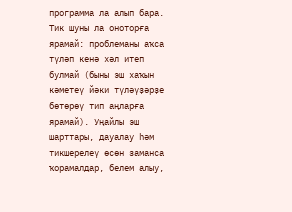программа ла алып бара. Тик шуны ла оноторға ярамай: проблеманы аҡса түләп кенә хәл итеп булмай (быны эш хаҡын кәметеү йәки түләүҙәрҙе бөтөрөү тип аңларға ярамай). Уңайлы эш шарттары, дауалау һәм тикшерелеү өсөн заманса ҡорамалдар, белем алыу,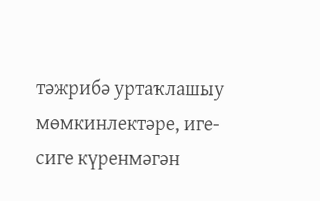тәжрибә уртаҡлашыу мөмкинлектәре, иге-сиге күренмәгән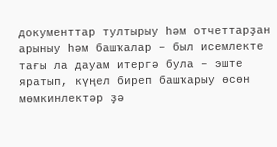документтар тултырыу һәм отчеттарҙан арыныу һәм башҡалар – был исемлекте тағы ла дауам итергә була – эште яратып, күңел биреп башҡарыу өсөн мөмкинлектәр ҙә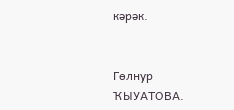кәрәк.


Гөлнур ҠЫУАТОВА.